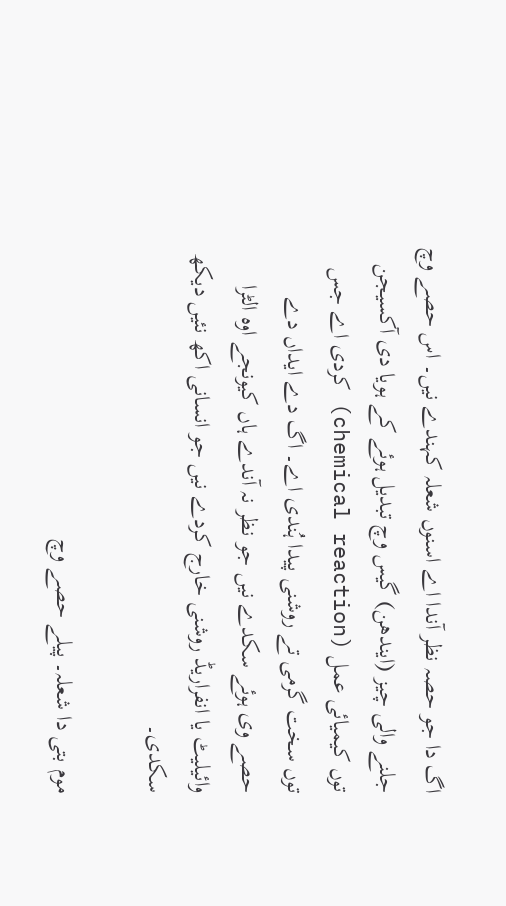اگ دا جو حصہ نظر آندا اے اسنوں شعلہ کہندے نيں۔ اس حصے وچ جلنے والی چیز (ایندھن) گیس وچ تبدیل ہوئے کے ہويا دی آکسیجن توں کیمیائی عمل (chemical reaction) کردی اے جس توں سخت گرمی تے روشنی پیدا ہُندی اے۔ اگ دے ایداں دے حصے وی ہوئے سکدے نيں جو نظر نہ آندے ہاں کیونجے اوہ الٹرا وائیلیٹ یا انفراریڈ روشنی خارج کردے نيں جو انسانی اکھ نئيں دیکھ سکدی۔

موم بتی دا شعلہ۔ پیلے حصے وچ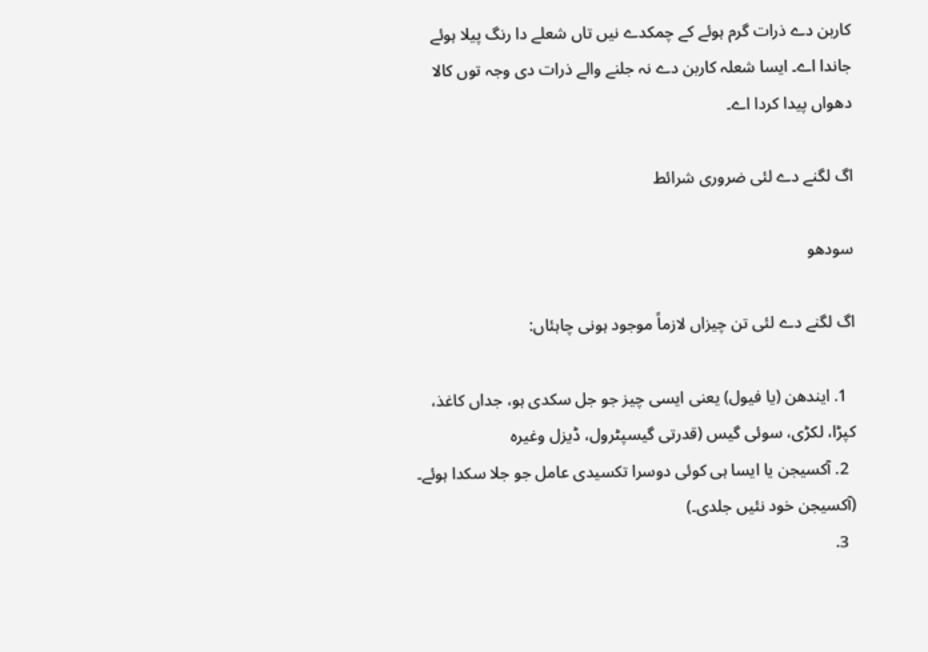کاربن دے ذرات گرم ہوئے کے چمکدے نيں تاں شعلے دا رنگ پیلا ہوئے جاندا اے۔ ایسا شعلہ کاربن دے نہ جلنے والے ذرات دی وجہ توں کالا دھواں پیدا کردا اے۔

اگ لگنے دے لئی ضروری شرائط

سودھو

اگ لگنے دے لئی تن چیزاں لازماً موجود ہونی چاہئاں:

  1. ایندھن (یا فیول) یعنی ایسی چیز جو جل سکدی ہو، جداں کاغذ، کپڑا، لکڑی، سوئی گیس (قدرتی گیسپٹرول، ڈیزل وغیرہ
  2. آکسیجن یا ایسا ہی کوئی دوسرا تکسیدی عامل جو جلا سکدا ہوئے۔ (آکسیجن خود نئيں جلدی۔)
  3.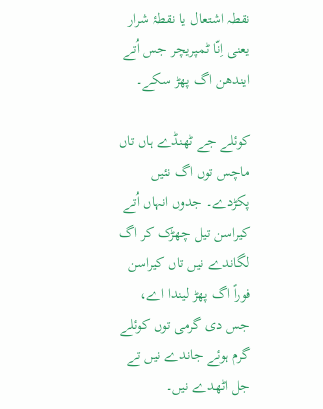نقطہ اشتعال یا نقطۂ شرار یعنی اِنّا ٹمپریچر جس اُتے ایندھن اگ پھڑ سکے۔

کوئلے جے ٹھنڈے ہاں تاں ماچس توں اگ نئيں پکڑدے۔ جدوں انہاں اُتے کیراسن تیل چھڑک کر اگ لگاندے نيں تاں کیراسن فوراً اگ پھڑ لیندا اے، جس دی گرمی توں کوئلے گرم ہوئے جاندے نيں تے جل اٹھدے نيں۔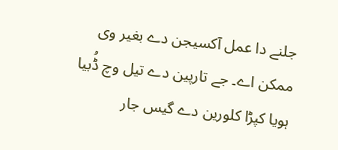جلنے دا عمل آکسیجن دے بغیر وی ممکن اے۔ جے تارپین دے تیل وچ ڈُبیا ہويا کپڑا کلورین دے گیس جار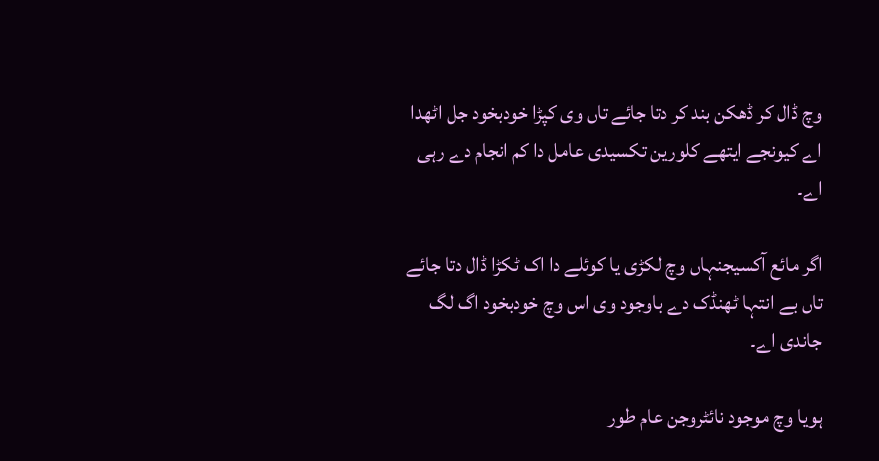وچ ڈال کر ڈھکن بند کر دتا جائے تاں وی کپڑا خودبخود جل اٹھدا اے کیونجے ایتھے کلورین تکسیدی عامل دا کم انجام دے رہی اے۔

اگر مائع آکسیجنہاں وچ لکڑی یا کوئلے دا اک ٹکڑا ڈال دتا جائے تاں بے انتہا ٹھنڈک دے باوجود وی اس وچ خودبخود اگ لگ جاندی اے۔

ہويا وچ موجود نائٹروجن عام طور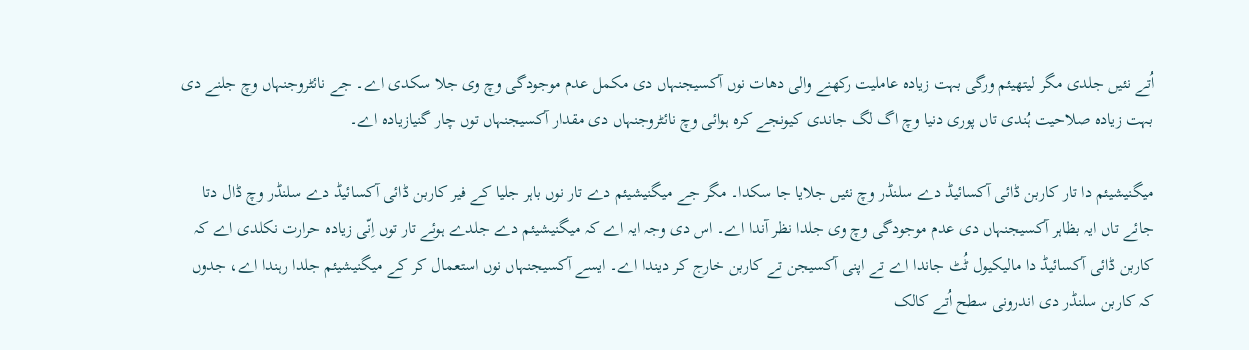اُتے نئيں جلدی مگر لیتھیئم ورگی بہت زیادہ عاملیت رکھنے والی دھات نوں آکسیجنہاں دی مکمل عدم موجودگی وچ وی جلا سکدی اے۔ جے نائٹروجنہاں وچ جلنے دی بہت زیادہ صلاحیت ہُندی تاں پوری دنیا وچ اگ لگ جاندی کیونجے کرہ ہوائی وچ نائٹروجنہاں دی مقدار آکسیجنہاں توں چار گنیازیادہ اے۔

میگنیشیئم دا تار کاربن ڈائی آکسائیڈ دے سلنڈر وچ نئيں جلایا جا سکدا۔ مگر جے میگنیشیئم دے تار نوں باہر جلیا کے فیر کاربن ڈائی آکسائیڈ دے سلنڈر وچ ڈال دتا جائے تاں ایہ بظاہر آکسیجنہاں دی عدم موجودگی وچ وی جلدا نظر آندا اے۔ اس دی وجہ ایہ اے کہ میگنیشیئم دے جلدے ہوئے تار توں اِنّی زیادہ حرارت نکلدی اے کہ کاربن ڈائی آکسائیڈ دا مالیکیول ٹُٹ جاندا اے تے اپنی آکسیجن تے کاربن خارج کر دیندا اے۔ ايسے آکسیجنہاں نوں استعمال کر کے میگنیشیئم جلدا رہندا اے، جدوں کہ کاربن سلنڈر دی اندرونی سطح اُتے کالک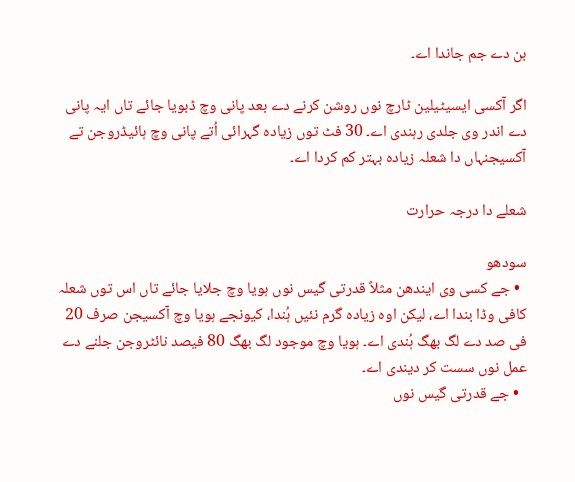بن دے جم جاندا اے۔

اگر آکسی ایسیٹیلین ٹارچ نوں روشن کرنے دے بعد پانی وچ ڈبویا جائے تاں ایہ پانی دے اندر وی جلدی رہندی اے۔ 30 فٹ توں زیادہ گہرائی اُتے پانی وچ ہائیڈروجن تے آکسیجنہاں دا شعلہ زیادہ بہتر کم کردا اے۔

شعلے دا درجہ حرارت

سودھو
  • جے کسی وی ایندھن مثلاً قدرتی گیس نوں ہويا وچ جلایا جائے تاں اس توں شعلہ کافی وڈا بندا اے، لیکن اوہ زیادہ گرم نئيں ہُندا، کیونجے ہويا وچ آکسیجن صرف 20 فی صد دے لگ بھگ ہُندی اے۔ ہويا وچ موجود لگ بھگ 80 فیصد نائٹروجن جلنے دے عمل نوں سست کر دیندی اے۔
  • جے قدرتی گیس نوں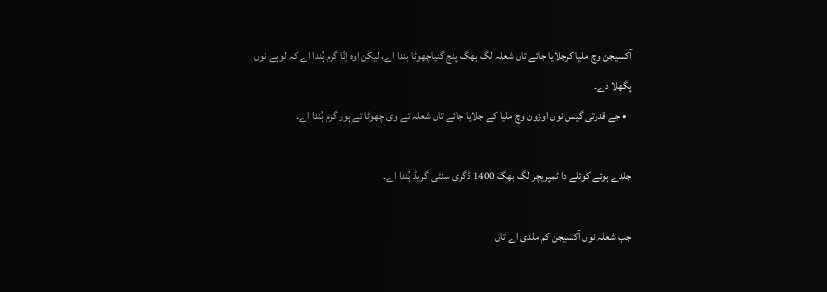آکسیجن وچ ملیا کرجلایا جائے تاں شعلہ لگ بھگ پنج گنیاچھوٹا بندا اے، لیکن اوہ اِنّا گرم ہُندا اے کہ لوہے نوں پگھلا دے۔
  • جے قدرتی گیس نوں اوزون وچ ملیا کے جلایا جائے تاں شعلہ تے وی چھوٹا تے ہور گرم ہُندا اے۔

جلدے ہوئے کوئلے دا ٹمپریچر لگ بھگ 1400 ڈگری سنٹی گریڈ ہُندا اے۔

جب شعلہ نوں آکسیجن کم ملدی اے تاں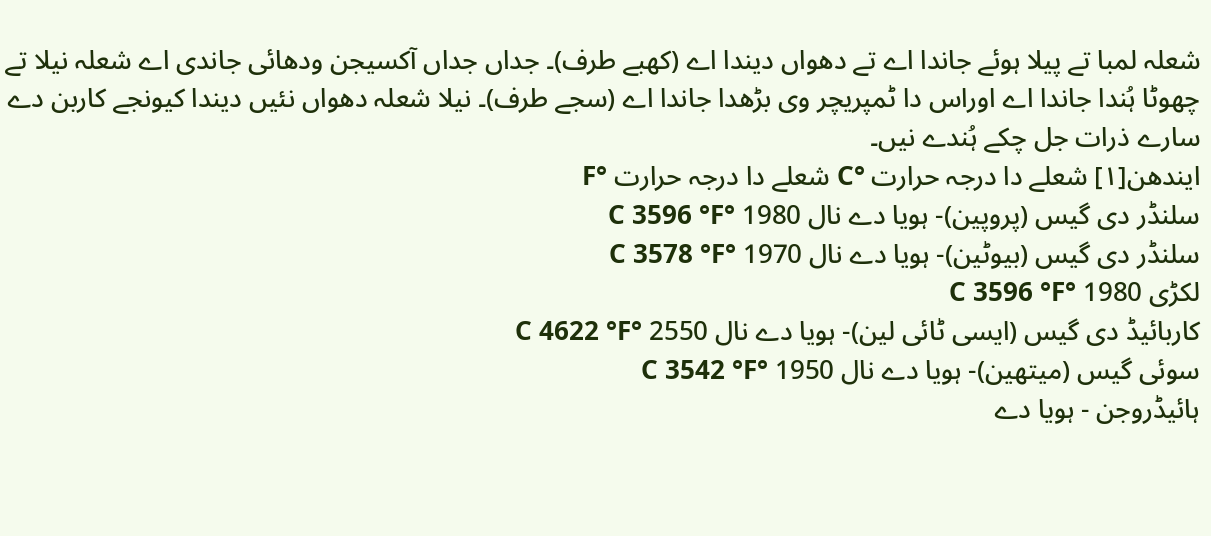شعلہ لمبا تے پیلا ہوئے جاندا اے تے دھواں دیندا اے (کھبے طرف)۔ جداں جداں آکسیجن ودھائی جاندی اے شعلہ نیلا تے چھوٹا ہُندا جاندا اے اوراس دا ٹمپریچر وی بڑھدا جاندا اے (سجے طرف)۔ نیلا شعلہ دھواں نئيں دیندا کیونجے کاربن دے سارے ذرات جل چکے ہُندے نيں۔
ایندھن[۱] شعلے دا درجہ حرارت °C شعلے دا درجہ حرارت °F
سلنڈر دی گیس (پروپین)- ہويا دے نال 1980 °C 3596 °F
سلنڈر دی گیس (بیوٹین)- ہويا دے نال 1970 °C 3578 °F
لکڑی 1980 °C 3596 °F
کاربائیڈ دی گیس (ایسی ٹائی لین)- ہويا دے نال 2550 °C 4622 °F
سوئی گیس (میتھین)- ہويا دے نال 1950 °C 3542 °F
ہائیڈروجن - ہويا دے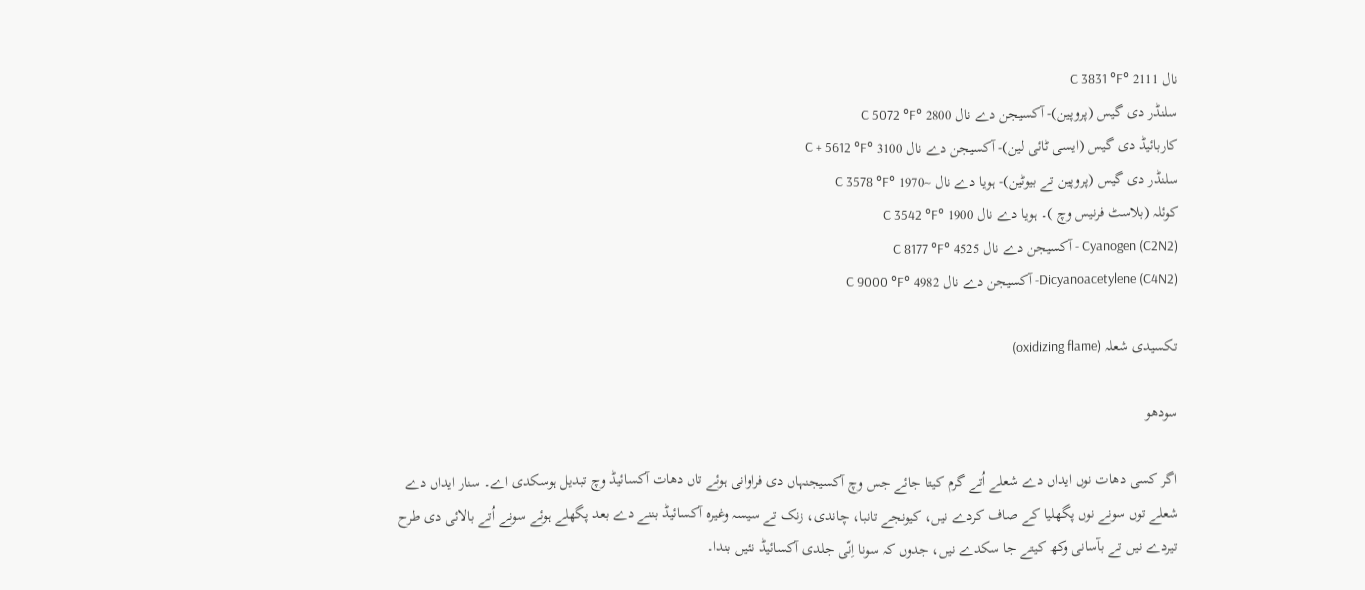نال 2111 °C 3831 °F
سلنڈر دی گیس (پروپین)- آکسیجن دے نال 2800 °C 5072 °F
کاربائیڈ دی گیس (ایسی ٹائی لین)- آکسیجن دے نال 3100 °C + 5612 °F
سلنڈر دی گیس (پروپین تے بیوٹین)- ہويا دے نال ~1970 °C 3578 °F
کوئلہ (بلاسٹ فرنیس وچ )۔ ہويا دے نال 1900 °C 3542 °F
Cyanogen (C2N2) - آکسیجن دے نال 4525 °C 8177 °F
Dicyanoacetylene (C4N2)- آکسیجن دے نال 4982 °C 9000 °F

تکسیدی شعلہ (oxidizing flame)

سودھو

اگر کسی دھات نوں ایداں دے شعلے اُتے گرم کيتا جائے جس وچ آکسیجنہاں دی فراوانی ہوئے تاں دھات آکسائیڈ وچ تبدیل ہوسکدی اے۔ سنار ایداں دے شعلے توں سونے نوں پگھلیا کے صاف کردے نيں، کیونجے تانبا، چاندی، زنک تے سیسہ وغیرہ آکسائیڈ بننے دے بعد پگھلے ہوئے سونے اُتے بالائی دی طرح تیردے نيں تے بآسانی وکھ کیتے جا سکدے نيں، جدوں کہ سونا اِنّی جلدی آکسائیڈ نئيں بندا۔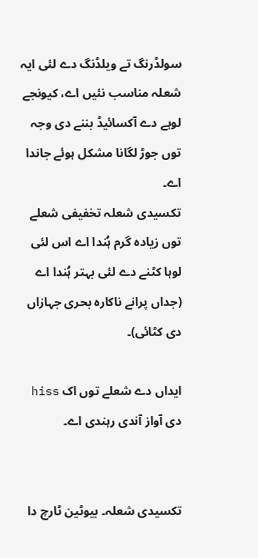سولڈرنگ تے ویلڈنگ دے لئی ایہ شعلہ مناسب نئيں اے، کیونجے لوہے دے آکسائیڈ بننے دی وجہ توں جوڑ لگانا مشکل ہوئے جاندا اے۔
تکسیدی شعلہ تخفیفی شعلے توں زیادہ گرم ہُندا اے اس لئی لوہا کٹنے دے لئی بہتر ہُندا اے (جداں پرانے ناکارہ بحری جہازاں دی کٹائی)۔

ایداں دے شعلے توں اک hiss دی آواز آندی رہندی اے۔


تکسیدی شعلہ۔ بیوٹین ٹارچ دا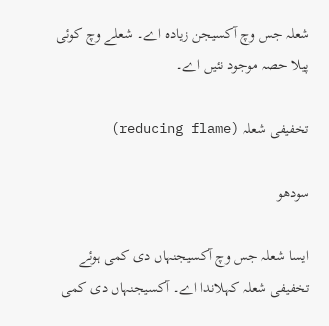شعلہ جس وچ آکسیجن زیادہ اے۔ شعلے وچ کوئی پیلا حصہ موجود نئيں اے۔

تخفیفی شعلہ (reducing flame)

سودھو

ایسا شعلہ جس وچ آکسیجنہاں دی کمی ہوئے تخفیفی شعلہ کہلاندا اے۔ آکسیجنہاں دی کمی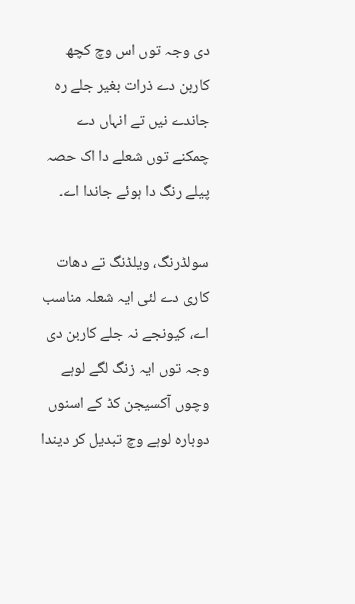دی وجہ توں اس وچ کچھ کاربن دے ذرات بغیر جلے رہ جاندے نيں تے انہاں دے چمکنے توں شعلے دا اک حصہ پیلے رنگ دا ہوئے جاندا اے۔

سولڈرنگ، ویلڈنگ تے دھات کاری دے لئی ایہ شعلہ مناسب اے، کیونجے نہ جلے کاربن دی وجہ توں ایہ زنگ لگے لوہے وچوں آکسیجن کڈ کے اسنوں دوبارہ لوہے وچ تبدیل کر دیندا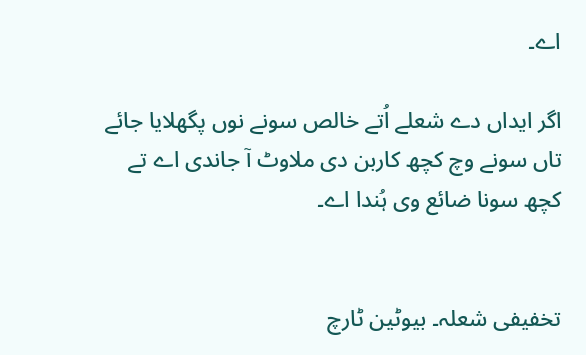اے۔

اگر ایداں دے شعلے اُتے خالص سونے نوں پگھلایا جائے تاں سونے وچ کچھ کاربن دی ملاوٹ آ جاندی اے تے کچھ سونا ضائع وی ہُندا اے۔


تخفیفی شعلہ۔ بیوٹین ٹارچ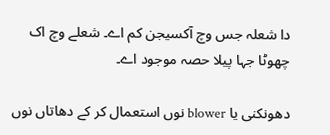دا شعلہ جس وچ آکسیجن کم اے۔ شعلے وچ اک چھوٹا جہا پیلا حصہ موجود اے۔

دھونکنی یا blower نوں استعمال کر کے دھاتاں نوں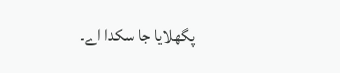پگھلایا جا سکدا اے۔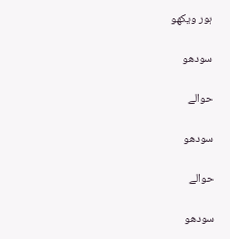ہور ویکھو

سودھو

حوالے

سودھو

حوالے

سودھو